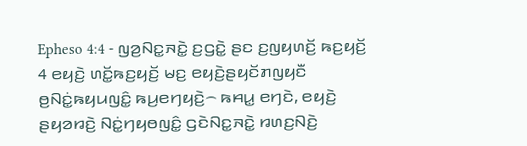Epheso 4:4 - ꤜꤤ꤬ꤡꤢ꤭ꤏꤢꤧ꤭ ꤢ꤬ꤞꤢꤧ꤭ ꤔꤢ ꤢ꤬ꤜꤟꤛꤢꤩ꤬ ꤒꤢ꤬ꤟꤢꤩ꤬
4 ꤕꤟꤢꤧ꤬ ꤛꤢꤩ꤭ꤒꤢ꤬ꤟꤢꤩ꤬ ꤗꤢ꤬ ꤕꤟꤢꤧ꤬ꤔꤟꤢꤩꤊꤜꤟꤢꤪ ꤥ꤬ꤡꤢꤦ꤭ꤒꤟꤣꤜꤢꤨ꤭ ꤒꤣ꤬ꤕꤚꤟꤢꤧ꤬꤮ ꤒꤌꤣ꤭ ꤕꤚꤢꤧ, ꤕꤟꤢꤧ꤬ ꤔꤟꤤꤙꤢꤧ꤬ ꤡꤢꤦ꤭ꤚꤟꤥꤜꤢꤨ꤭ ꤞꤢꤧꤡꤢ꤭ꤏꤢꤧ꤭ ꤙꤛꤢ꤬ꤡꤢꤧ꤬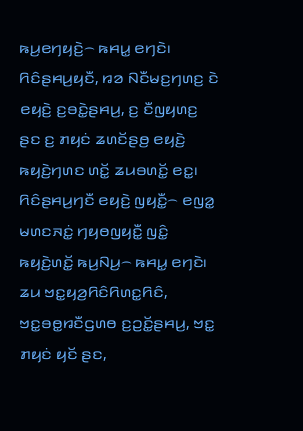ꤒꤣ꤬ꤕꤚꤟꤢꤧ꤬꤮ ꤒꤌꤣ꤭ ꤕꤚꤢꤧ꤯ ꤖꤢꤨꤔꤌꤣ꤬ꤟꤢꤪ, ꤙꤤ ꤡꤢꤪꤗꤢ꤬ꤚꤛꤢ꤬ ꤢꤧ ꤕꤟꤢꤧ꤬ ꤢ꤬ꤋꤢꤧ꤭ꤔꤌꤣ꤬, ꤢ꤬ ꤢꤪꤜꤟꤛꤢ꤬ ꤔꤢ ꤢ꤬ ꤊꤟꤢꤦ ꤘꤛꤢꤩꤔꤥ꤬ ꤕꤟꤢꤧ꤬ ꤒꤟꤢꤧ꤬ꤚꤛꤢ ꤛꤢꤩ꤭ ꤘꤣꤋꤛꤢꤩ꤭ ꤕꤢ꤭꤯ ꤖꤢꤨꤔꤌꤣ꤬ꤚꤢꤪ ꤕꤟꤢꤧ꤬ ꤜꤟꤢꤪ꤭꤮ ꤕꤜꤤ꤭ ꤗꤛꤢꤏꤢꤦ꤭ ꤚꤟꤥꤜꤟꤢꤪ꤭ ꤜꤢꤨ꤭ ꤒꤟꤢꤧ꤬ꤛꤢꤩ꤭ ꤒꤣ꤬ꤡꤣ꤬꤮ ꤒꤌꤣ꤭ ꤕꤚꤢꤧ꤯
ꤘꤣ ꤠꤢ꤭ꤟꤤ꤬ꤖꤢꤨꤖꤛꤢ꤭ꤖꤢꤨ, ꤠꤢ꤭ꤋꤥ꤭ꤙꤢꤪꤞꤛꤥ ꤢ꤬ꤑꤢꤩ꤭ꤔꤌꤣ꤬, ꤠꤢ꤭ ꤊꤟꤢꤦ ꤟꤢꤩ ꤔꤢ,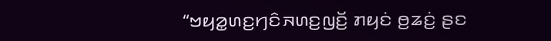“ꤠꤟꤤ꤭ꤛꤢ꤬ꤚꤢꤨꤏꤛꤢ꤬ꤜꤢꤩ꤬ ꤊꤟꤢꤦ ꤥ꤬ꤘꤢꤦ꤬ ꤔꤢ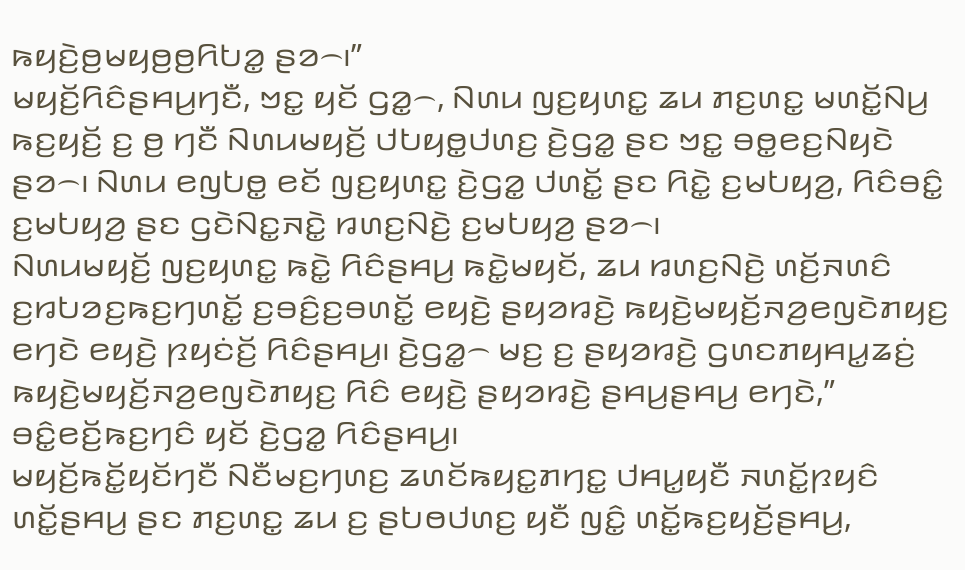ꤒꤟꤢꤧ꤬ꤥ꤬ꤗꤟꤥ꤬ꤥ꤬ꤖꤝꤤ꤭ ꤔꤤ꤮꤯”
ꤗꤟꤢꤩ꤬ꤖꤢꤨꤔꤌꤣ꤬ꤚꤢꤪ, ꤠꤢ꤭ ꤟꤢꤩ ꤞꤤ꤭꤮, ꤡꤛꤣ ꤜꤢ꤬ꤟꤛꤢ꤭ ꤘꤣ ꤊꤢ꤬ꤛꤢ꤭ ꤗꤛꤢꤩ꤭ꤡꤣ꤬ ꤒꤢ꤬ꤟꤢꤩ꤬ ꤢ꤬ ꤥ꤬ ꤚꤢꤪ ꤡꤛꤣꤗꤟꤢꤩ꤬ ꤓꤝꤟꤥ꤭ꤓꤛꤢ꤬ ꤢꤧ꤬ꤞꤤ꤭ ꤔꤢ ꤠꤢ꤭ ꤋꤥ꤭ꤕꤢ꤬ꤡꤟꤢꤧ ꤔꤤ꤮꤯ ꤡꤛꤣ ꤕꤜꤝꤥ꤭ ꤕꤢꤩ ꤜꤢ꤬ꤟꤛꤢ꤭ ꤢꤧ꤬ꤞꤤ꤭ ꤓꤛꤢꤩ꤭ ꤔꤢ ꤖꤢꤧ꤭ ꤢ꤬ꤗꤝꤟꤤ꤬, ꤖꤢꤨꤋꤢꤨ꤭ ꤢ꤬ꤗꤝꤟꤤ꤬ ꤔꤢ ꤞꤢꤧꤡꤢ꤭ꤏꤢꤧ꤭ ꤙꤛꤢ꤬ꤡꤢꤧ꤬ ꤢ꤬ꤗꤝꤟꤤ꤬ ꤔꤤ꤮꤯
ꤡꤛꤣꤗꤟꤢꤩ꤬ ꤜꤢ꤬ꤟꤛꤢ꤭ ꤒꤢꤧ꤭ ꤖꤢꤨꤔꤌꤣ꤬ ꤒꤢꤧ꤭ꤗꤟꤢꤩ, ꤘꤣ ꤙꤛꤢ꤬ꤡꤢꤧ꤬ ꤛꤢꤩ꤬ꤏꤛꤢꤨ ꤢ꤬ꤙꤝꤤꤢ꤬ꤒꤢ꤬ꤚꤛꤢꤩ꤭ ꤢ꤬ꤋꤢꤨ꤬ꤢ꤬ꤋꤛꤢꤩ꤭ ꤕꤟꤢꤧ꤬ ꤔꤟꤤꤙꤢꤧ꤬ ꤒꤟꤢꤧ꤬ꤗꤟꤢꤩ꤬ꤏꤤ꤬ꤕꤜꤢꤧꤊꤟꤢ꤬ ꤕꤚꤢꤧ ꤕꤟꤢꤧ꤬ ꤐꤟꤢꤦꤢꤩ꤬ ꤖꤢꤨꤔꤌꤣ꤬꤯ ꤢꤧ꤬ꤞꤤ꤭꤮ ꤗꤢ꤬ ꤢ꤬ ꤔꤟꤤꤙꤢꤧ꤬ ꤞꤛꤢꤊꤟꤌꤣ꤭ꤘꤢꤦ꤬ ꤒꤟꤢꤧ꤬ꤗꤟꤢꤩ꤬ꤏꤤ꤬ꤕꤜꤢꤧꤊꤟꤢ꤬ ꤖꤢꤨ ꤕꤟꤢꤧ꤬ ꤔꤟꤤꤙꤢꤧ꤬ ꤔꤌꤣ꤬ꤔꤌꤣ꤬ ꤕꤚꤢꤧ,” ꤋꤢꤨ꤭ꤕꤢꤩ꤬ꤒꤢ꤬ꤚꤢꤨ ꤟꤢꤩ ꤢꤧ꤬ꤞꤤ꤭ ꤖꤢꤨꤔꤌꤣ꤬꤯
ꤗꤟꤢꤩ꤬ꤒꤢꤩ꤭ꤟꤢꤩꤚꤢꤪ ꤡꤢꤪꤗꤢ꤬ꤚꤛꤢ꤬ ꤘꤛꤢꤩꤒꤟꤢ꤭ꤊꤚꤢ꤭ ꤓꤌꤣ꤭ꤟꤢꤪ ꤏꤛꤢꤩ꤭ꤐꤟꤢꤨ ꤛꤢꤩ꤭ꤔꤌꤣ꤬ ꤔꤢ ꤊꤢ꤬ꤛꤢ꤭ ꤘꤣ ꤢ꤬ ꤔꤝꤥꤓꤛꤢ꤬ ꤟꤢꤪ ꤜꤢꤨ꤭ ꤛꤢꤩ꤭ꤒꤢ꤬ꤟꤢꤩ꤬ꤔꤌꤣ꤬,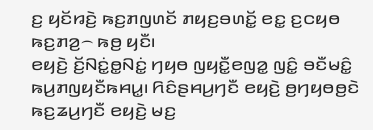ꤢ꤬ ꤟꤢꤩꤙꤢꤧ꤬ ꤒꤢ꤬ꤊꤜꤛꤢꤩ ꤊꤟꤢ꤬ꤋꤛꤢꤩ꤭ ꤕꤢ꤭ ꤢ꤬ꤍꤟꤥ ꤒꤢ꤬ꤊꤤ꤬꤮ ꤒꤥ꤬ ꤟꤢꤪ꤯
ꤕꤟꤢꤧ꤬ ꤢꤩ꤬ꤡꤢꤦ꤭ꤥ꤭ꤡꤢꤦ꤭ ꤚꤟꤥ ꤜꤟꤢꤪ꤭ꤕꤜꤤ꤭ ꤜꤢꤨ꤭ ꤋꤢꤪꤗꤢꤨ꤭ ꤒꤣ꤬ꤊꤜꤟꤢꤪꤒꤌꤣ꤭꤯ ꤖꤢꤨꤔꤌꤣ꤬ꤚꤢꤪ ꤕꤟꤢꤧ꤬ ꤥ꤬ꤚꤟꤥꤥ꤬ꤢꤧ ꤒꤢ꤬ꤘꤣ꤬ꤚꤢꤪ ꤕꤟꤢꤧ꤬ ꤗꤢ꤬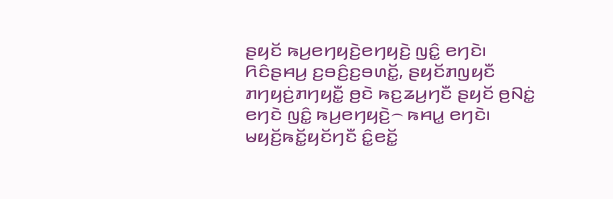ꤔꤟꤢꤩ ꤒꤣ꤬ꤕꤚꤟꤢꤧ꤬ꤕꤚꤟꤢꤧ꤬ ꤜꤢꤨ꤭ ꤕꤚꤢꤧ꤯
ꤖꤢꤨꤔꤌꤣ꤬ ꤢ꤬ꤋꤢꤨ꤬ꤢ꤬ꤋꤛꤢꤩ꤭, ꤔꤟꤢꤩꤊꤜꤟꤢꤪ ꤊꤚꤟꤢꤦ꤬ꤊꤚꤟꤢꤪ꤭ ꤥ꤬ꤢꤧ ꤒꤢ꤬ꤘꤣ꤬ꤚꤢꤪ ꤔꤟꤢꤩ ꤥ꤬ꤡꤢꤦ꤭ ꤕꤚꤢꤧ ꤜꤢꤨ꤭ ꤒꤣ꤬ꤕꤚꤟꤢꤧ꤬꤮ ꤒꤌꤣ꤭ ꤕꤚꤢꤧ꤯
ꤗꤟꤢꤩ꤬ꤒꤢꤩ꤭ꤟꤢꤩꤚꤢꤪ ꤢꤨ꤭ꤕꤢꤩ꤭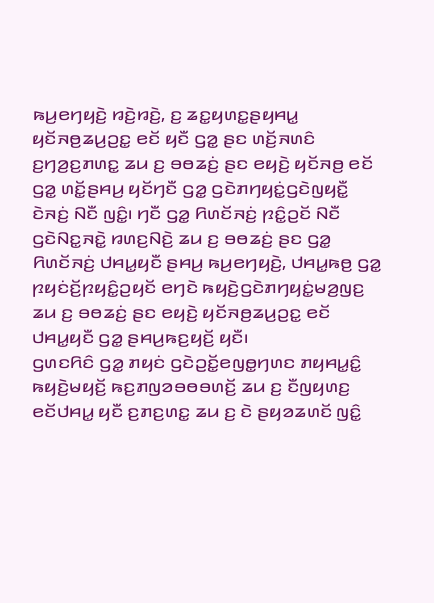ꤒꤣ꤬ꤕꤚꤟꤢꤧ꤬ ꤙꤢꤧ꤬ꤙꤢꤧ꤬, ꤢ꤬ ꤘꤢ꤭ꤟꤛꤢ꤭ꤔꤟꤌꤣ꤭ ꤟꤢꤩꤏꤥ꤬ꤘꤣ꤬ꤑꤢ꤭ ꤕꤢꤩ ꤟꤢꤪ ꤞꤤ꤭ ꤔꤢ ꤛꤢꤩ꤬ꤏꤛꤢꤨ ꤢ꤬ꤚꤤ꤬ꤢ꤬ꤊꤛꤢ꤭ ꤘꤣ ꤢ꤬ ꤋꤥꤘꤢꤦ꤬ ꤔꤢ ꤕꤟꤢꤧ꤬ ꤟꤢꤩꤏꤥ꤬ ꤕꤢꤩ ꤞꤤ꤭ ꤛꤢꤩ꤭ꤔꤌꤣ꤬ ꤟꤢꤩꤚꤢꤪ ꤞꤤ꤭ ꤞꤢꤧꤊꤚꤟꤢꤦ꤭ꤞꤢꤧꤜꤟꤢꤪ꤭ ꤢꤧꤏꤢꤦ꤬ ꤡꤢꤪ ꤜꤢꤨ꤭꤯ ꤚꤢꤪ ꤞꤤ꤭ ꤖꤛꤢꤩꤏꤢꤦ꤬ ꤐꤢꤨ꤭ꤑꤢꤩ ꤡꤢꤪ ꤞꤢꤧꤡꤢ꤭ꤏꤢꤧ꤭ ꤙꤛꤢ꤬ꤡꤢꤧ꤬ ꤘꤣ ꤢ꤬ ꤋꤥꤘꤢꤦ꤬ ꤔꤢ ꤞꤤ꤭ ꤖꤛꤢꤩꤏꤢꤦ꤬ ꤓꤌꤣ꤭ꤟꤢꤪ ꤔꤌꤣ꤬ ꤒꤣ꤬ꤕꤚꤟꤢꤧ꤬, ꤓꤌꤣ꤭ꤒꤥ꤬ ꤞꤤ꤭ ꤐꤟꤢꤦꤢꤩ꤬ꤐꤟꤢꤨ꤭ꤑꤟꤢꤩ ꤕꤚꤢꤧ ꤒꤟꤢꤧ꤬ꤞꤢꤧꤊꤚꤟꤢꤦ꤭ꤗꤤ꤬ꤜꤢ꤬ ꤘꤣ ꤢ꤬ ꤋꤥꤘꤢꤦ꤬ ꤔꤢ ꤕꤟꤢꤧ꤬ ꤟꤢꤩꤏꤥ꤬ꤘꤣ꤬ꤑꤢ꤭ ꤕꤢꤩ ꤓꤌꤣ꤭ꤟꤢꤪ ꤞꤤ꤭ ꤔꤌꤣ꤬ꤒꤢ꤬ꤟꤢꤩ꤬ ꤟꤢꤪ꤯
ꤞꤛꤢꤖꤢꤨ ꤞꤤ꤭ ꤊꤟꤢꤦ ꤞꤢꤧꤑꤢꤩ꤭ꤕꤜꤥ꤭ꤚꤛꤢ ꤊꤟꤌꤣ꤭ꤢꤨ꤭ ꤒꤟꤢꤧ꤬ꤗꤟꤢꤩ꤬ ꤒꤢ꤬ꤊꤜꤤꤋꤥꤋꤛꤢꤩ꤬ ꤘꤣ ꤢ꤬ ꤢꤪꤜꤟꤛꤢ꤬ ꤕꤢꤩꤓꤌꤣ꤭ ꤟꤢꤪ ꤢ꤬ꤊꤢ꤬ꤛꤢ꤭ ꤘꤣ ꤢ꤬ ꤢꤧ ꤔꤟꤤꤘꤛꤢꤩ ꤜꤢꤨ꤭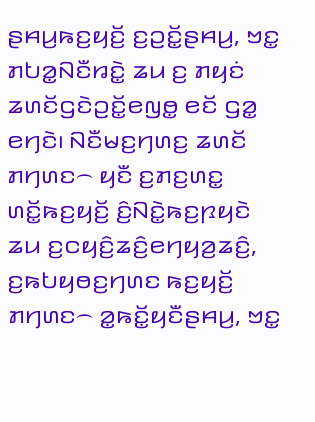ꤔꤌꤣ꤬ꤒꤢ꤬ꤟꤢꤩ꤬ ꤢ꤬ꤑꤢꤩ꤭ꤔꤌꤣ꤬, ꤠꤢ꤭ ꤊꤝꤤ꤭ꤡꤢꤪꤙꤢꤧ꤭ ꤘꤣ ꤢ꤬ ꤊꤟꤢꤦ ꤘꤛꤢꤩꤞꤢꤧꤑꤢꤩ꤭ꤕꤜꤥ꤭ ꤕꤢꤩ ꤞꤤ꤭ ꤕꤚꤢꤧ꤯ ꤡꤢꤪꤗꤢ꤬ꤚꤛꤢ꤬ ꤘꤛꤢꤩ ꤊꤚꤛꤢ꤮ ꤟꤢꤪ ꤢ꤬ꤊꤢ꤬ꤛꤢ꤭ ꤛꤢꤩ꤭ꤒꤢ꤬ꤟꤢꤩ꤬ ꤢꤨ꤬ꤡꤢꤧ꤭ꤒꤢ꤬ꤐꤟꤢꤧ ꤘꤣ ꤢ꤬ꤍꤟꤢꤨ꤬ꤘꤢꤨ꤬ꤕꤚꤟꤤ꤬ꤘꤢꤨ꤬, ꤢ꤬ꤒꤝꤟꤥꤢ꤬ꤚꤛꤢ ꤒꤢ꤬ꤟꤢꤩ꤬ ꤊꤚꤛꤢ꤮ ꤤ꤭ꤒꤢꤩ꤭ꤟꤢꤪꤔꤌꤣ꤬, ꤠꤢ꤭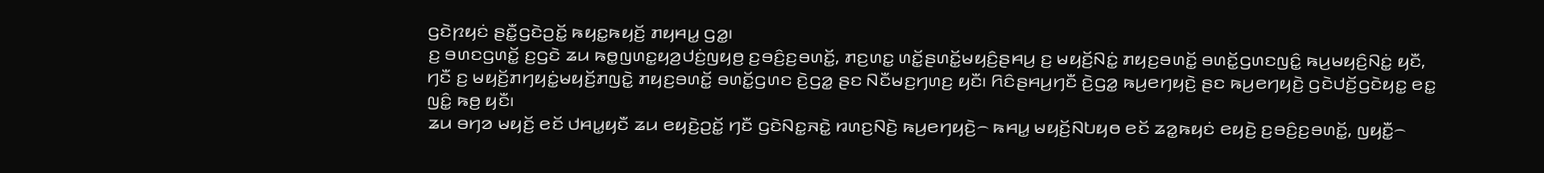ꤞꤢꤧꤐꤟꤢꤦ ꤔꤢꤪ꤭ꤞꤢꤧꤑꤢꤩ꤭ ꤒꤟꤢ꤭ꤒꤟꤢꤩ꤬ ꤊꤟꤌꤣ꤭ ꤞꤤ꤭꤯
ꤢ꤬ ꤋꤛꤢꤞꤛꤢꤩ꤭ ꤢ꤬ꤞꤢꤧ ꤘꤣ ꤒꤥ꤭ꤜꤛꤢ꤭ꤟꤤ꤬ꤓꤢꤦ꤬ꤜꤟꤥ꤬ ꤢ꤬ꤋꤢꤨ꤬ꤢ꤬ꤋꤛꤢꤩ꤭, ꤊꤢ꤬ꤛꤢ꤭ ꤛꤢꤩ꤭ꤔꤛꤢꤩ꤭ꤗꤟꤢꤨ꤬ꤔꤌꤣ꤬ ꤢ꤬ ꤗꤟꤢꤩ꤬ꤡꤢꤦ꤭ ꤊꤟꤢ꤬ꤋꤛꤢꤩ꤭ ꤋꤛꤢꤩ꤭ꤞꤛꤢꤜꤢꤨ꤭ ꤒꤣ꤬ꤗꤟꤢꤨ꤬ꤡꤢꤦ꤭ ꤟꤢꤪ, ꤚꤢꤪ ꤢ꤬ ꤗꤟꤢꤩ꤬ꤊꤚꤟꤢꤦ꤭ꤗꤟꤢꤩ꤬ꤊꤜꤢꤧ꤭ ꤊꤟꤢ꤬ꤋꤛꤢꤩ꤭ ꤋꤛꤢꤩ꤭ꤞꤛꤢ ꤢꤧ꤬ꤞꤤ꤭ ꤔꤢ ꤡꤢꤪꤗꤢ꤬ꤚꤛꤢ꤬ ꤟꤢꤪ꤯ ꤖꤢꤨꤔꤌꤣ꤬ꤚꤢꤪ ꤢꤧ꤬ꤞꤤ꤭ ꤒꤣ꤬ꤕꤚꤟꤢꤧ꤬ ꤔꤢ ꤒꤣ꤬ꤕꤚꤟꤢꤧ꤬ ꤞꤢꤧꤓꤢꤩ꤬ꤞꤢꤧꤟꤢ꤭ ꤕꤢ꤭ ꤜꤢꤨ꤭ ꤒꤥ꤬ ꤟꤢꤪ꤯
ꤘꤣ ꤋꤚꤤ ꤗꤟꤢꤩ꤬ ꤕꤢꤩ ꤓꤌꤣ꤭ꤟꤢꤪ ꤘꤣ ꤕꤟꤢꤧ꤬ꤑꤢꤩ꤭ ꤚꤢꤪ ꤞꤢꤧꤡꤢ꤭ꤏꤢꤧ꤭ ꤙꤛꤢ꤬ꤡꤢꤧ꤬ ꤒꤣ꤬ꤕꤚꤟꤢꤧ꤬꤮ ꤒꤌꤣ꤭ ꤗꤟꤢꤩ꤬ꤡꤝꤟꤥ ꤕꤢꤩ ꤘꤤ꤭ꤒꤟꤢꤦ ꤕꤟꤢꤧ꤬ ꤢ꤬ꤋꤢꤨ꤬ꤢ꤬ꤋꤛꤢꤩ꤭, ꤜꤟꤢꤪ꤭꤮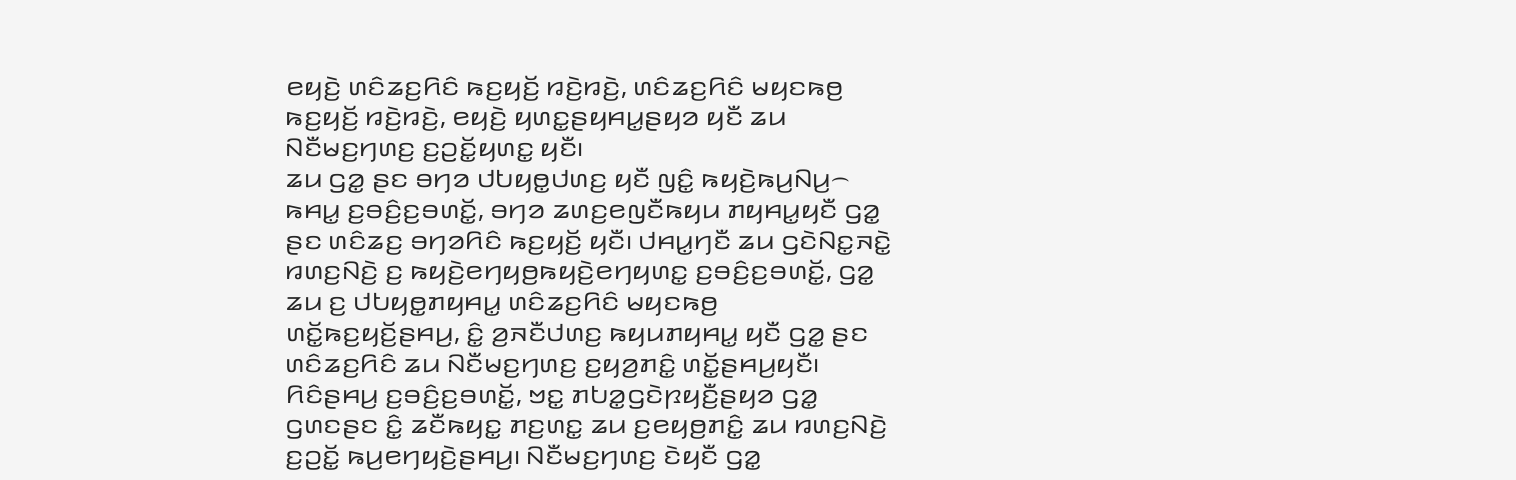ꤕꤟꤢꤧ꤬ ꤛꤢꤨꤘꤢ꤬ꤖꤢꤨ ꤒꤢ꤬ꤟꤢꤩ꤬ ꤙꤢꤧ꤬ꤙꤢꤧ꤬, ꤛꤢꤨꤘꤢ꤬ꤖꤢꤨ ꤗꤟꤢꤒꤥ꤬ ꤒꤢ꤬ꤟꤢꤩ꤬ ꤙꤢꤧ꤬ꤙꤢꤧ꤬, ꤕꤟꤢꤧ꤬ ꤟꤛꤢ꤭ꤔꤟꤌꤣ꤭ꤔꤟꤤ ꤟꤢꤪ ꤘꤣ ꤡꤢꤪꤗꤢ꤬ꤚꤛꤢ꤬ ꤢ꤬ꤑꤢꤩ꤭ꤟꤛꤢ꤭ ꤟꤢꤪ꤯
ꤘꤣ ꤞꤤ꤭ ꤔꤢ ꤋꤚꤤ ꤓꤝꤟꤥ꤭ꤓꤛꤢ꤬ ꤟꤢꤪ ꤜꤢꤨ꤭ ꤒꤟꤢꤧ꤬ꤒꤣ꤬ꤡꤣ꤬꤮ ꤒꤌꤣ꤭ ꤢ꤬ꤋꤢꤨ꤬ꤢ꤬ꤋꤛꤢꤩ꤭, ꤋꤚꤤ ꤘꤛꤢ꤬ꤕꤜꤢꤪꤒꤟꤣ ꤊꤟꤌꤣ꤭ꤟꤢꤪ ꤞꤤ꤭ ꤔꤢ ꤛꤢꤨꤘꤢ꤬ ꤋꤚꤤꤖꤢꤨ ꤒꤢ꤬ꤟꤢꤩ꤬ ꤟꤢꤪ꤯ ꤓꤌꤣ꤭ꤚꤢꤪ ꤘꤣ ꤞꤢꤧꤡꤢ꤭ꤏꤢꤧ꤭ ꤙꤛꤢ꤬ꤡꤢꤧ꤬ ꤢ꤬ ꤒꤟꤢꤧ꤬ꤕꤚꤟꤥ꤬ꤒꤟꤢꤧ꤬ꤕꤚꤟꤛꤢ꤭ ꤢ꤬ꤋꤢꤨ꤬ꤢ꤬ꤋꤛꤢꤩ꤭, ꤞꤤ꤭ ꤘꤣ ꤢ꤬ ꤓꤝꤟꤥ꤭ꤊꤟꤌꤣ꤭ ꤛꤢꤨꤘꤢ꤬ꤖꤢꤨ ꤗꤟꤢꤒꤥ꤬ ꤛꤢꤩ꤭ꤒꤢ꤬ꤟꤢꤩ꤬ꤔꤌꤣ꤬, ꤢꤨ꤭ ꤤ꤬ꤏꤢꤪꤓꤛꤢ꤬ ꤒꤟꤣꤊꤟꤌꤣ꤭ ꤟꤢꤪ ꤞꤤ꤭ ꤔꤢ ꤛꤢꤨꤘꤢ꤬ꤖꤢꤨ ꤘꤣ ꤡꤢꤪꤗꤢ꤬ꤚꤛꤢ꤬ ꤢ꤬ꤟꤤ꤬ꤊꤢꤨ꤭ ꤛꤢꤩ꤭ꤔꤌꤣ꤬ꤟꤢꤪ꤯
ꤖꤢꤨꤔꤌꤣ꤬ ꤢ꤬ꤋꤢꤨ꤬ꤢ꤬ꤋꤛꤢꤩ꤭, ꤠꤢ꤭ ꤊꤝꤤ꤭ꤞꤢꤧꤐꤟꤢꤪ꤬ꤔꤟꤤ ꤞꤤ꤭ ꤞꤛꤢꤔꤢ ꤢꤨ꤭ ꤘꤢꤪꤒꤟꤢ꤭ ꤊꤢ꤬ꤛꤢ꤭ ꤘꤣ ꤢ꤬ꤕꤟꤥ꤬ꤊꤢꤨ꤭ ꤘꤣ ꤙꤛꤢ꤬ꤡꤢꤧ꤬ ꤢ꤬ꤑꤢꤩ꤭ ꤒꤣ꤬ꤕꤚꤟꤢꤧ꤬ꤔꤌꤣ꤬꤯ ꤡꤢꤪꤗꤢ꤬ꤚꤛꤢ꤬ ꤢꤧꤟꤢꤪ ꤞꤤ꤭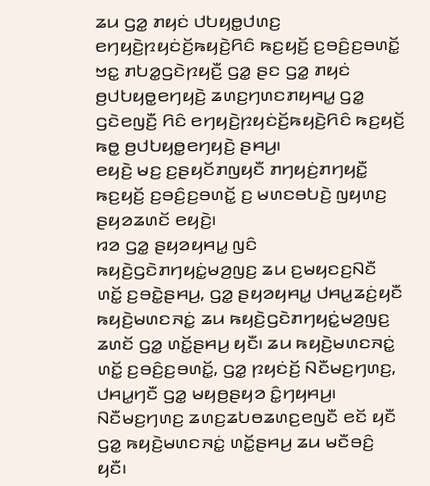ꤘꤣ ꤞꤤ꤭ ꤊꤟꤢꤦ ꤓꤝꤟꤥ꤭ꤓꤛꤢ꤬ ꤕꤚꤟꤢꤧ꤬ꤐꤟꤢꤦꤢꤩ꤬ꤒꤟꤢꤧ꤬ꤖꤢꤨ ꤒꤢ꤬ꤟꤢꤩ꤬ ꤢ꤬ꤋꤢꤨ꤬ꤢ꤬ꤋꤛꤢꤩ꤭ ꤠꤢ꤭ ꤊꤝꤤ꤭ꤞꤢꤧꤐꤟꤢꤪ꤬ ꤞꤤ꤭ ꤔꤢ ꤞꤤ꤭ ꤊꤟꤢꤦ ꤥ꤬ꤓꤝꤟꤥ꤭ꤕꤚꤟꤢꤧ꤬ ꤘꤛꤢ꤬ꤚꤛꤢꤊꤟꤌꤣ꤭ ꤞꤤ꤭ ꤞꤢꤧꤕꤜꤢꤪ꤬ ꤖꤢꤨ ꤕꤚꤟꤢꤧ꤬ꤐꤟꤢꤦꤢꤩ꤬ꤒꤟꤢꤧ꤬ꤖꤢꤨ ꤒꤢ꤬ꤟꤢꤩ꤬ ꤒꤥ꤭ ꤥ꤬ꤓꤝꤟꤥ꤭ꤕꤚꤟꤢꤧ꤬ ꤔꤌꤣ꤬꤯
ꤕꤟꤢꤧ꤬ ꤗꤢ꤬ ꤢ꤬ꤔꤟꤢꤩꤊꤜꤟꤢꤪ ꤊꤚꤟꤢꤦ꤬ꤊꤚꤟꤢꤪ꤭ ꤒꤢ꤬ꤟꤢꤩ꤬ ꤢ꤬ꤋꤢꤨ꤬ꤢ꤬ꤋꤛꤢꤩ꤭ ꤢ꤬ ꤗꤛꤢꤋꤝꤢꤧ꤬ ꤜꤟꤛꤢ꤬ ꤔꤟꤤꤘꤛꤢꤩ ꤕꤟꤢꤧ꤬꤯
ꤙꤤ ꤞꤤ꤭ ꤔꤟꤤꤟꤌꤣ꤭ ꤜꤢꤨ ꤒꤟꤢꤧ꤬ꤞꤢꤧꤊꤚꤟꤢꤦ꤭ꤗꤤ꤬ꤜꤢ꤬ ꤘꤣ ꤢ꤬ꤗꤟꤢꤢ꤬ꤡꤢꤪ ꤛꤢꤩ꤭ ꤢ꤬ꤋꤢꤧ꤭ꤔꤌꤣ꤬, ꤞꤤ꤭ ꤔꤟꤤꤟꤌꤣ꤭ ꤓꤌꤣ꤭ꤘꤢꤦ꤬ꤟꤢꤪ ꤒꤟꤢꤧ꤬ꤗꤛꤢꤏꤢꤦ꤭ ꤘꤣ ꤒꤟꤢꤧ꤬ꤞꤢꤧꤊꤚꤟꤢꤦ꤭ꤗꤤ꤬ꤜꤢ꤬ ꤘꤛꤢꤩ ꤞꤤ꤭ ꤛꤢꤩ꤭ꤔꤌꤣ꤬ ꤟꤢꤪ꤯ ꤘꤣ ꤒꤟꤢꤧ꤬ꤗꤛꤢꤏꤢꤦ꤭ ꤛꤢꤩ꤭ ꤢ꤬ꤋꤢꤨ꤬ꤢ꤬ꤋꤛꤢꤩ꤭, ꤞꤤ꤭ ꤐꤟꤢꤦꤢꤩ꤬ ꤡꤢꤪꤗꤢ꤬ꤚꤛꤢ꤬, ꤓꤌꤣ꤭ꤚꤢꤪ ꤞꤤ꤭ ꤗꤟꤥ꤬ꤔꤟꤤ ꤢꤨ꤭ꤚꤟꤌꤣ꤬꤯ ꤡꤢꤪꤗꤢ꤬ꤚꤛꤢ꤬ ꤘꤛꤢ꤬ꤘꤝꤥꤘꤛꤢ꤬ꤕꤜꤢꤪ ꤕꤢꤩ ꤟꤢꤪ ꤞꤤ꤭ ꤒꤟꤢꤧ꤬ꤗꤛꤢꤏꤢꤦ꤭ ꤛꤢꤩ꤭ꤔꤌꤣ꤬ ꤘꤣ ꤗꤢꤪꤋꤢꤨ꤬ ꤟꤢꤪ꤯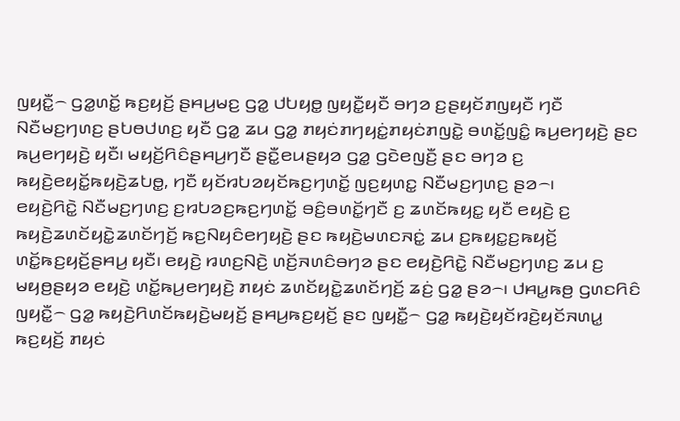ꤜꤟꤢꤪ꤭꤮ ꤞꤤ꤭ꤛꤢꤩ꤭ ꤒꤢ꤬ꤟꤢꤩ꤬ ꤔꤌꤣ꤬ꤗꤢ꤬ ꤞꤤ꤭ ꤓꤝꤟꤥ꤭ ꤜꤟꤢꤪ꤭ꤟꤢꤪ ꤋꤚꤤ ꤢ꤬ꤔꤟꤢꤩꤊꤜꤟꤢꤪ ꤚꤢꤪ ꤡꤢꤪꤗꤢ꤬ꤚꤛꤢ꤬ ꤔꤝꤥꤓꤛꤢ꤬ ꤟꤢꤪ ꤞꤤ꤭ ꤘꤣ ꤞꤤ꤭ ꤊꤟꤢꤦꤊꤚꤟꤢꤦ꤭ꤊꤟꤢꤦꤊꤜꤢꤧ꤭ ꤋꤛꤢꤩ꤭ꤜꤢꤨ꤭ ꤒꤣ꤬ꤕꤚꤟꤢꤧ꤬ ꤔꤢ ꤒꤣ꤬ꤕꤚꤟꤢꤧ꤬ ꤟꤢꤪ꤯ ꤗꤟꤢꤩ꤬ꤖꤢꤨꤔꤌꤣ꤬ꤚꤢꤪ ꤔꤢꤪ꤭ꤕꤣꤔꤟꤤ ꤞꤤ꤭ ꤞꤢꤧꤕꤜꤢꤪ꤬ ꤔꤢ ꤋꤚꤤ ꤢ꤬ ꤒꤟꤢꤧ꤬ꤕꤟꤢꤩ꤭ꤒꤟꤢꤧ꤬ꤘꤝꤥ꤭, ꤚꤢꤪ ꤟꤢꤩꤙꤝꤤꤟꤢꤩꤒꤢ꤬ꤚꤛꤢꤩ꤭ ꤜꤢ꤬ꤟꤛꤢ꤭ ꤡꤢꤪꤗꤢ꤬ꤚꤛꤢ꤬ ꤔꤤ꤮꤯
ꤕꤟꤢꤧ꤬ꤖꤢꤧ꤭ ꤡꤢꤪꤗꤢ꤬ꤚꤛꤢ꤬ ꤢ꤬ꤙꤝꤤꤢ꤬ꤒꤢ꤬ꤚꤛꤢꤩ꤭ ꤋꤢꤨ꤬ꤋꤛꤢꤩ꤭ꤚꤢꤪ ꤢ꤬ ꤘꤛꤢꤩꤒꤟꤢ꤭ ꤟꤢꤪ ꤕꤟꤢꤧ꤬ ꤢ꤬ ꤒꤟꤢꤧ꤬ꤘꤛꤢꤩꤟꤢꤧ꤭ꤘꤛꤢꤩꤚꤢꤩ꤬ ꤒꤢ꤬ꤡꤟꤢꤨꤕꤚꤟꤢꤧ꤬ ꤔꤢ ꤒꤟꤢꤧ꤬ꤗꤛꤢꤏꤢꤦ꤭ ꤘꤣ ꤢ꤬ꤒꤟꤢ꤭ꤢ꤬ꤒꤟꤢꤩ꤬ ꤛꤢꤩ꤭ꤒꤢ꤬ꤟꤢꤩ꤬ꤔꤌꤣ꤬ ꤟꤢꤪ꤯ ꤕꤟꤢꤧ꤬ ꤙꤛꤢ꤬ꤡꤢꤧ꤬ ꤛꤢꤩ꤬ꤏꤛꤢꤨꤋꤚꤤ ꤔꤢ ꤕꤟꤢꤧ꤬ꤖꤢꤧ꤭ ꤡꤢꤪꤗꤢ꤬ꤚꤛꤢ꤬ ꤘꤣ ꤢ꤬ ꤗꤟꤥ꤬ꤔꤟꤤ ꤕꤟꤢꤧ꤬ ꤛꤢꤩ꤭ꤒꤣ꤬ꤕꤚꤟꤢꤧ꤬ ꤊꤟꤢꤦ ꤘꤛꤢꤩꤟꤢꤧ꤭ꤘꤛꤢꤩꤚꤢꤩ꤬ ꤘꤢꤦ꤬ ꤞꤤ꤭ ꤔꤤ꤮꤯ ꤓꤌꤣ꤭ꤒꤥ꤬ ꤞꤛꤢꤖꤢꤨ ꤜꤟꤢꤪ꤭꤮ ꤞꤤ꤭ ꤒꤟꤢꤧ꤬ꤖꤛꤢꤩꤒꤟꤢꤧ꤬ꤗꤟꤢꤩ꤬ ꤔꤌꤣ꤬ꤒꤢ꤬ꤟꤢꤩ꤬ ꤔꤢ ꤜꤟꤢꤪ꤭꤮ ꤞꤤ꤭ ꤒꤟꤢꤧ꤬ꤟꤢꤩꤙꤢꤧ꤬ꤟꤢꤩꤏꤛꤣ꤭ ꤒꤢ꤬ꤟꤢꤩ꤬ ꤊꤟꤢꤦ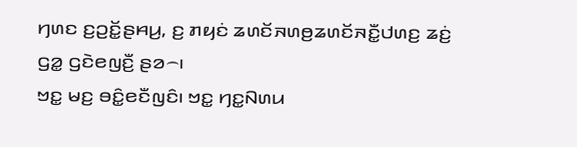ꤚꤛꤢ ꤢ꤬ꤑꤢꤩ꤭ꤔꤌꤣ꤬, ꤢ꤬ ꤊꤟꤢꤦ ꤘꤛꤢꤩꤏꤛꤥ꤬ꤘꤛꤢꤩꤏꤢꤪ꤭ꤓꤛꤢ꤬ ꤘꤢꤦ꤬ ꤞꤤ꤭ ꤞꤢꤧꤕꤜꤢꤪ꤬ ꤔꤤ꤮꤯
ꤠꤢ꤭ ꤗꤢ꤬ ꤋꤢꤨ꤭ꤕꤢꤪꤜꤢꤨ꤯ ꤠꤢ꤭ ꤚꤢ꤭ꤡꤛꤣ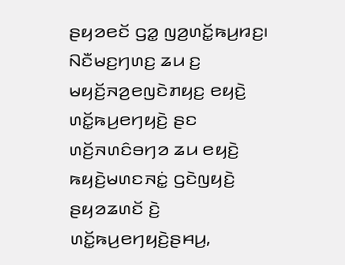ꤔꤟꤤꤕꤢꤩ ꤞꤤ꤭ ꤜꤤ꤬ꤛꤢꤩ꤭ꤒꤣ꤬ꤙꤢ꤬꤯ ꤡꤢꤪꤗꤢ꤬ꤚꤛꤢ꤬ ꤘꤣ ꤢ꤬ ꤗꤟꤢꤩ꤬ꤏꤤ꤬ꤕꤜꤢꤧꤊꤟꤢ꤬ ꤕꤟꤢꤧ꤬ ꤛꤢꤩ꤭ꤒꤣ꤬ꤕꤚꤟꤢꤧ꤬ ꤔꤢ ꤛꤢꤩ꤬ꤏꤛꤢꤨꤋꤚꤤ ꤘꤣ ꤕꤟꤢꤧ꤬ ꤒꤟꤢꤧ꤬ꤗꤛꤢꤏꤢꤦ꤭ ꤞꤢꤧꤜꤟꤢꤧ꤬ ꤔꤟꤤꤘꤛꤢꤩ ꤢꤧ꤬ ꤛꤢꤩ꤭ꤒꤣ꤬ꤕꤚꤟꤢꤧ꤬ꤔꤌꤣ꤬,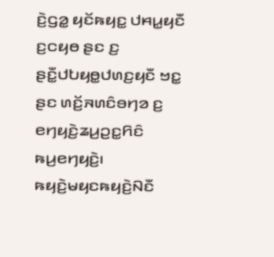ꤢꤧ꤬ꤞꤤ꤭ ꤟꤢꤩꤒꤟꤢ꤭ ꤓꤌꤣ꤭ꤟꤢꤪ ꤢ꤬ꤍꤟꤥ ꤔꤢ ꤢ꤬ ꤔꤢꤪ꤭ꤓꤝꤟꤥ꤭ꤓꤛꤢ꤬ꤟꤢꤪ ꤠꤢ꤭ ꤔꤢ ꤛꤢꤩ꤬ꤏꤛꤢꤨꤋꤚꤤ ꤢ꤬ ꤕꤚꤟꤢꤧ꤬ꤘꤣ꤬ꤑꤢ꤭ꤖꤢꤨ ꤒꤣ꤬ꤕꤚꤟꤢꤧ꤬꤯
ꤒꤟꤢꤧ꤬ꤗꤟꤢꤒꤟꤢꤧ꤬ꤡꤢꤪ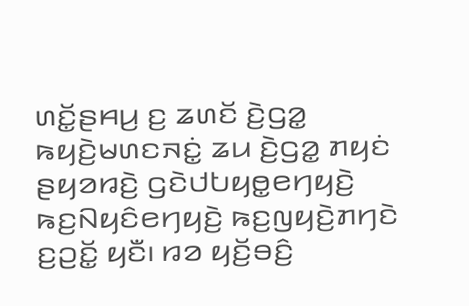ꤛꤢꤩ꤭ꤔꤌꤣ꤬ ꤢ꤬ ꤘꤛꤢꤩ ꤢꤧ꤬ꤞꤤ꤭ ꤒꤟꤢꤧ꤬ꤗꤛꤢꤏꤢꤦ꤭ ꤘꤣ ꤢꤧ꤬ꤞꤤ꤭ ꤊꤟꤢꤦ ꤔꤟꤤꤙꤢꤧ꤬ ꤞꤢꤧꤓꤝꤟꤥ꤭ꤕꤚꤟꤢꤧ꤬ ꤒꤢ꤬ꤡꤟꤢꤨꤕꤚꤟꤢꤧ꤬ ꤒꤢ꤬ꤜꤟꤢꤧ꤬ꤊꤚꤢꤧ ꤢ꤬ꤑꤢꤩ꤭ ꤟꤢꤪ꤯ ꤙꤤ ꤟꤢꤩ꤬ꤋꤢꤨ꤬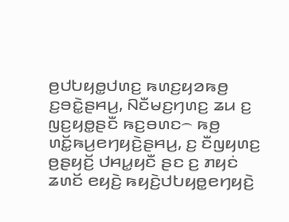ꤥ꤬ꤓꤝꤟꤥ꤭ꤓꤛꤢ꤬ ꤒꤛꤢ꤬ꤟꤤꤒꤥ꤬ ꤢ꤬ꤋꤢꤧ꤭ꤔꤌꤣ꤬, ꤡꤢꤪꤗꤢ꤬ꤚꤛꤢ꤬ ꤘꤣ ꤢ꤬ ꤜꤢ꤬ꤟꤥ꤭ꤔꤢꤪ ꤒꤢ꤬ꤋꤛꤢ꤮ ꤒꤥ꤬ ꤛꤢꤩ꤭ꤒꤣ꤬ꤕꤚꤟꤢꤧ꤬ꤔꤌꤣ꤬, ꤢ꤬ ꤢꤪꤜꤟꤛꤢ꤬ ꤥ꤬ꤔꤟꤢꤩ꤬ ꤓꤌꤣ꤭ꤟꤢꤪ ꤔꤢ ꤢ꤬ ꤊꤟꤢꤦ ꤘꤛꤢꤩ ꤕꤟꤢꤧ꤬ ꤒꤟꤢꤧ꤬ꤓꤝꤟꤥ꤭ꤕꤚꤟꤢꤧ꤬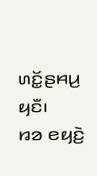ꤛꤢꤩ꤭ꤔꤌꤣ꤬ ꤟꤢꤪ꤯
ꤙꤤ ꤕꤟꤢꤧ꤬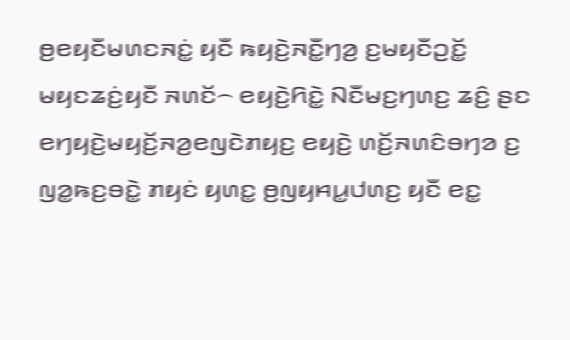ꤥ꤬ꤕꤟꤢꤪꤗꤛꤢꤏꤢꤦ꤭ ꤟꤢꤪ ꤒꤟꤢꤧ꤬ꤏꤢꤪ꤭ꤚꤤ꤬ ꤢ꤬ꤗꤟꤢꤪꤑꤢꤩ꤭ ꤗꤟꤢꤘꤢꤦ꤬ꤟꤢꤪ ꤏꤛꤢꤩ꤮ ꤕꤟꤢꤧ꤬ꤖꤢꤧ꤭ ꤡꤢꤪꤗꤢ꤬ꤚꤛꤢ꤬ ꤘꤢꤨ꤬ ꤔꤢ ꤕꤚꤟꤢꤧ꤬ꤗꤟꤢꤩ꤬ꤏꤤ꤬ꤕꤜꤢꤧꤊꤟꤢ꤬ ꤕꤟꤢꤧ꤬ ꤛꤢꤩ꤬ꤏꤛꤢꤨꤋꤚꤤ ꤢ꤬ ꤜꤤ꤭ꤒꤢ꤬ꤋꤢꤧ꤭ ꤊꤟꤢꤦ ꤟꤛꤢ꤭ ꤥ꤬ꤜꤟꤌꤣ꤭ꤓꤛꤢ꤬ ꤟꤢꤪ ꤕꤢ꤭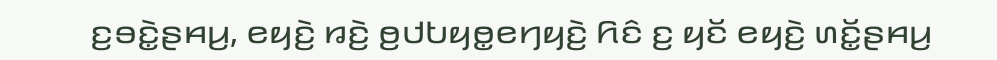ꤢ꤬ꤋꤢꤧ꤭ꤔꤌꤣ꤬, ꤕꤟꤢꤧ꤬ ꤙꤢꤧ꤬ ꤥ꤬ꤓꤝꤟꤥ꤭ꤕꤚꤟꤢꤧ꤬ ꤖꤢꤨ ꤢ꤬ ꤟꤢꤩ ꤕꤟꤢꤧ꤬ ꤛꤢꤩ꤭ꤔꤌꤣ꤬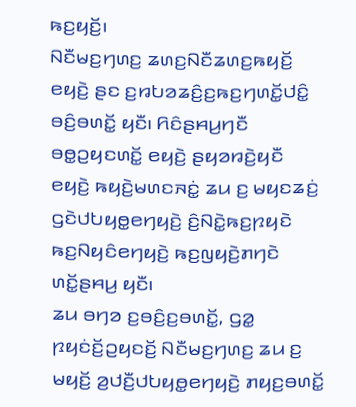ꤒꤢ꤬ꤟꤢꤩ꤬꤯
ꤡꤢꤪꤗꤢ꤬ꤚꤛꤢ꤬ ꤘꤛꤢ꤬ꤡꤢꤪꤘꤛꤢ꤬ꤒꤟꤢꤩ꤬ ꤕꤟꤢꤧ꤬ ꤔꤢ ꤢ꤬ꤙꤝꤤꤘꤢꤨ꤬ꤢ꤬ꤒꤢ꤬ꤚꤛꤢꤩ꤭ꤓꤢꤨ꤭ ꤋꤢꤨ꤬ꤋꤛꤢꤩ꤭ ꤟꤢꤪ꤯ ꤖꤢꤨꤔꤌꤣ꤬ꤚꤢꤪ ꤋꤥ꤭ꤑꤟꤢꤛꤢꤩ꤭ ꤕꤟꤢꤧ꤬ ꤔꤟꤤꤙꤢꤧ꤬ꤟꤢꤪ ꤕꤟꤢꤧ꤬ ꤒꤟꤢꤧ꤬ꤗꤛꤢꤏꤢꤦ꤭ ꤘꤣ ꤢ꤬ ꤗꤟꤢꤘꤢꤦ꤬ ꤞꤢꤧꤓꤝꤟꤥ꤭ꤕꤚꤟꤢꤧ꤬ ꤢꤨ꤬ꤡꤢꤧ꤭ꤒꤢ꤬ꤐꤟꤢꤧ ꤒꤢ꤬ꤡꤟꤢꤨꤕꤚꤟꤢꤧ꤬ ꤒꤢ꤬ꤜꤟꤢꤧ꤬ꤊꤚꤢꤧ ꤛꤢꤩ꤭ꤔꤌꤣ꤬ ꤟꤢꤪ꤯
ꤘꤣ ꤋꤚꤤ ꤢ꤬ꤋꤢꤨ꤬ꤢ꤬ꤋꤛꤢꤩ꤭, ꤞꤤ꤭ ꤐꤟꤢꤦꤢꤩ꤬ꤑꤟꤢꤢꤩ꤬ ꤡꤢꤪꤗꤢ꤬ꤚꤛꤢ꤬ ꤘꤣ ꤢ꤬ ꤗꤟꤢꤩ꤬ ꤤ꤬ꤓꤢꤪ꤬ꤓꤝꤟꤥ꤭ꤕꤚꤟꤢꤧ꤬ ꤊꤟꤢ꤬ꤋꤛꤢꤩ꤭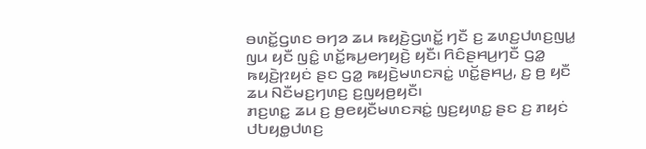ꤋꤛꤢꤩ꤭ꤞꤛꤢ ꤋꤚꤤ ꤘꤣ ꤒꤟꤢꤧ꤬ꤞꤛꤢꤩ꤭ ꤚꤢꤪ ꤢ꤬ ꤘꤛꤢ꤬ꤓꤛꤢ꤬ꤜꤣ꤭ ꤜꤣ ꤟꤢꤪ ꤜꤢꤨ꤭ ꤛꤢꤩ꤭ꤒꤣ꤬ꤕꤚꤟꤢꤧ꤬ ꤟꤢꤪ꤯ ꤖꤢꤨꤔꤌꤣ꤬ꤚꤢꤪ ꤞꤤ꤭ ꤒꤟꤢꤧ꤬ꤐꤟꤢꤦ ꤔꤢ ꤞꤤ꤭ ꤒꤟꤢꤧ꤬ꤗꤛꤢꤏꤢꤦ꤭ ꤛꤢꤩ꤭ꤔꤌꤣ꤬, ꤢ꤬ ꤥ꤬ ꤟꤢꤪ ꤘꤣ ꤡꤢꤪꤗꤢ꤬ꤚꤛꤢ꤬ ꤢ꤬ꤜꤟꤥ꤬ꤟꤢꤪ꤯
ꤊꤢ꤬ꤛꤢ꤭ ꤘꤣ ꤢ꤬ ꤥ꤬ꤕꤟꤢꤪꤗꤛꤢꤏꤢꤦ꤭ ꤜꤢ꤬ꤟꤛꤢ꤭ ꤔꤢ ꤢ꤬ ꤊꤟꤢꤦ ꤓꤝꤟꤥ꤭ꤓꤛꤢ꤬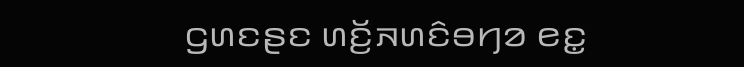ꤞꤛꤢꤔꤢ ꤛꤢꤩ꤬ꤏꤛꤢꤨꤋꤚꤤ ꤕꤢ꤭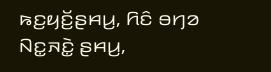ꤒꤢ꤬ꤟꤢꤩ꤬ꤔꤌꤣ꤬, ꤖꤢꤨ ꤋꤚꤤ ꤡꤢ꤭ꤏꤢꤧ꤭ ꤔꤌꤣ꤬,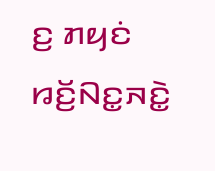ꤢ꤬ ꤊꤟꤢꤦ ꤙꤢꤩ꤬ꤡꤢ꤭ꤏꤢꤧ꤭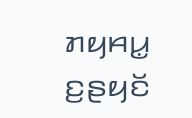ꤊꤟꤌꤣ꤭ ꤢ꤬ꤔꤟꤢꤩ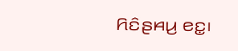ꤖꤢꤨꤔꤌꤣ꤬ ꤕꤢ꤭꤯